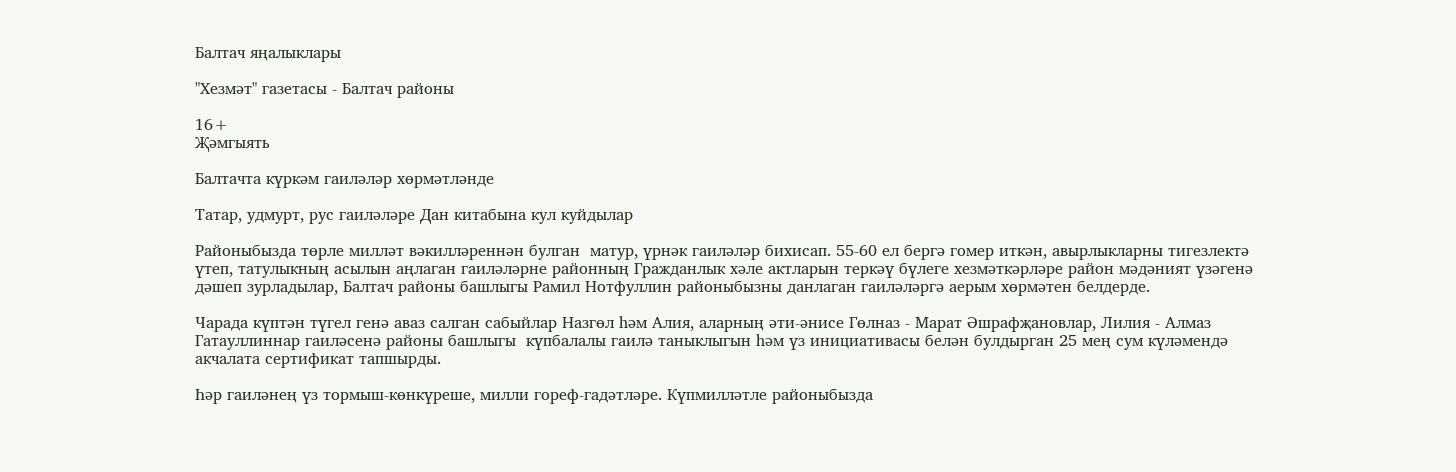Балтач яңалыклары

"Хезмәт" газетасы - Балтач районы

16+
Җәмгыять

Балтачта күркәм гаиләләр хөрмәтләнде

Татар, удмурт, рус гаиләләре Дан китабына кул куйдылар

Районыбызда төрле милләт вәкилләреннән булган  матур, үрнәк гаиләләр бихисап. 55-60 ел бергә гомер иткән, авырлыкларны тигезлектә үтеп, татулыкның асылын аңлаган гаиләләрне районның Гражданлык хәле актларын теркәү бүлеге хезмәткәрләре район мәдәният үзәгенә дәшеп зурладылар, Балтач районы башлыгы Рамил Нотфуллин районыбызны данлаган гаиләләргә аерым хөрмәтен белдерде.

Чарада күптән түгел генә аваз салган сабыйлар Назгөл һәм Алия, аларның әти-әнисе Гөлназ - Марат Әшрафҗановлар, Лилия - Алмаз Гатауллиннар гаиләсенә районы башлыгы  күпбалалы гаилә таныклыгын һәм үз инициативасы белән булдырган 25 мең сум күләмендә акчалата сертификат тапшырды.

Һәр гаиләнең үз тормыш-көнкүреше, милли гореф-гадәтләре. Күпмилләтле районыбызда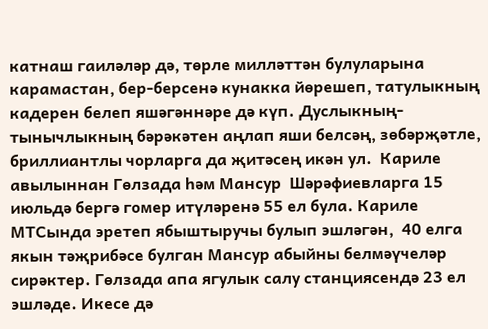катнаш гаиләләр дә, төрле милләттән булуларына карамастан, бер-берсенә кунакка йөрешеп, татулыкның кадерен белеп яшәгәннәре дә күп. Дуслыкның-тынычлыкның бәрәкәтен аңлап яши белсәң, зөбәрҗәтле, бриллиантлы чорларга да җитәсең икән ул.  Кариле авылыннан Гөлзада һәм Мансур  Шәрәфиевларга 15 июльдә бергә гомер итүләренә 55 ел була. Кариле МТСында эретеп ябыштыручы булып эшләгән,  40 елга  якын тәҗрибәсе булган Мансур абыйны белмәүчеләр сирәктер. Гөлзада апа ягулык салу станциясендә 23 ел эшләде. Икесе дә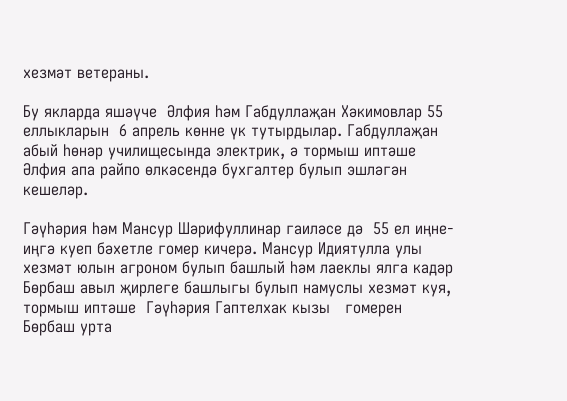хезмәт ветераны.

Бу якларда яшәүче  Әлфия һәм Габдуллаҗан Хәкимовлар 55 еллыкларын  6 апрель көнне үк тутырдылар. Габдуллаҗан абый һөнәр училищесында электрик, ә тормыш иптәше Әлфия апа райпо өлкәсендә бухгалтер булып эшләгән кешеләр.

Гәүһәрия һәм Мансур Шәрифуллинар гаиләсе дә  55 ел иңне-иңгә куеп бәхетле гомер кичерә. Мансур Идиятулла улы хезмәт юлын агроном булып башлый һәм лаеклы ялга кадәр Бөрбаш авыл җирлеге башлыгы булып намуслы хезмәт куя, тормыш иптәше  Гәүһәрия Гаптелхак кызы   гомерен Бөрбаш урта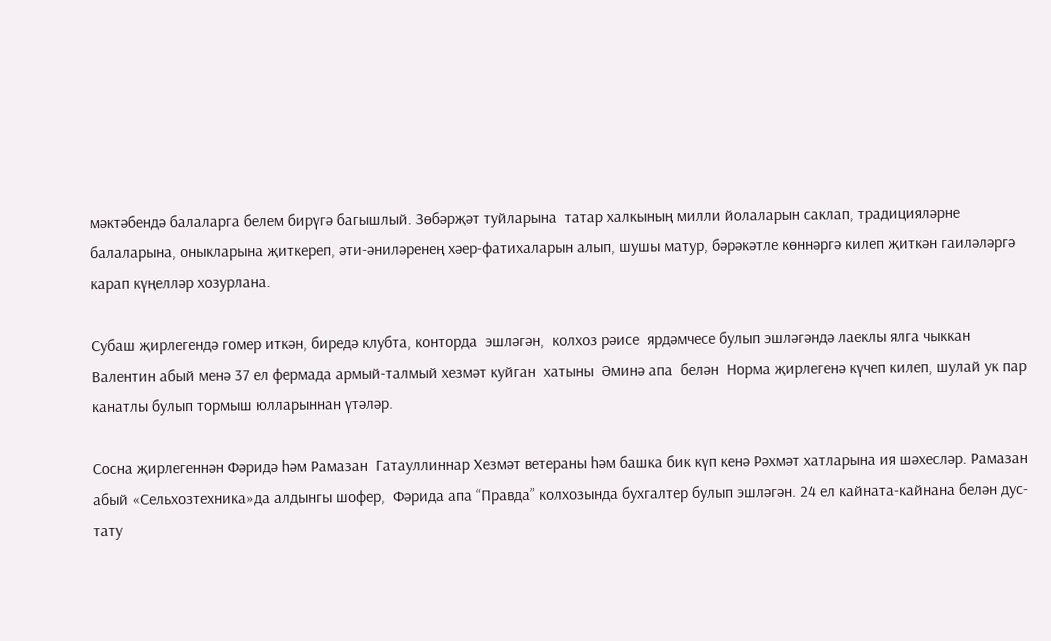мәктәбендә балаларга белем бирүгә багышлый. Зөбәрҗәт туйларына  татар халкының милли йолаларын саклап, традицияләрне   балаларына, оныкларына җиткереп, әти-әниләренең хәер-фатихаларын алып, шушы матур, бәрәкәтле көннәргә килеп җиткән гаиләләргә карап күңелләр хозурлана.

Субаш җирлегендә гомер иткән, биредә клубта, конторда  эшләгән,  колхоз рәисе  ярдәмчесе булып эшләгәндә лаеклы ялга чыккан Валентин абый менә 37 ел фермада армый-талмый хезмәт куйган  хатыны  Әминә апа  белән  Норма җирлегенә күчеп килеп, шулай ук пар канатлы булып тормыш юлларыннан үтәләр.

Сосна җирлегеннән Фәридә һәм Рамазан  Гатауллиннар Хезмәт ветераны һәм башка бик күп кенә Рәхмәт хатларына ия шәхесләр. Рамазан абый «Сельхозтехника»да алдынгы шофер,  Фәрида апа “Правда” колхозында бухгалтер булып эшләгән. 24 ел кайната-кайнана белән дус-тату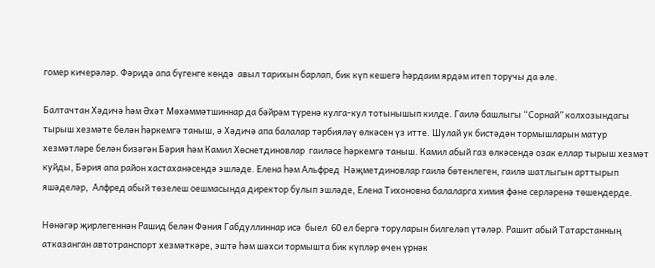гомер кичерәләр. Фәридә апа бүгенге көндә  авыл тарихын барлап, бик күп кешегә һәрдаим ярдәм итеп торучы да әле.

Балтачтан Хәдичә һәм Әхәт Мөхәммәтшиннар да бәйрәм түренә кулга-кул тотынышып килде. Гаилә башлыгы “Сорнай” колхозындагы тырыш хезмәте белән һәркемгә таныш, ә Хәдичә апа балалар тәрбияләү өлкәсен үз итте. Шулай ук бистәдән тормышларын матур хезмәтләре белән бизәгән Бәрия һәм Камил Хөснетдиновлар  гаиләсе һәркемгә таныш. Камил абый газ өлкәсендә озак еллар тырыш хезмәт куйды, Бәрия апа район хастаханәсендә эшләде. Елена һәм Альфред  Нәҗметдиновлар гаилә бөтенлеген, гаилә шатлыгын арттырып  яшәделәр,  Алфред абый төзелеш оешмасында директор булып эшләде, Елена Тихоновна балаларга химия фәне серләренә төшендерде.

Нөнәгәр җирлегеннән Рашид белән Фәния Габдуллиннар исә  быел  60 ел бергә торуларын билгеләп үтәләр. Рашит абый Татарстанның атказанган автотранспорт хезмәткәре, эштә һәм шәхси тормышта бик күпләр өчен үрнәк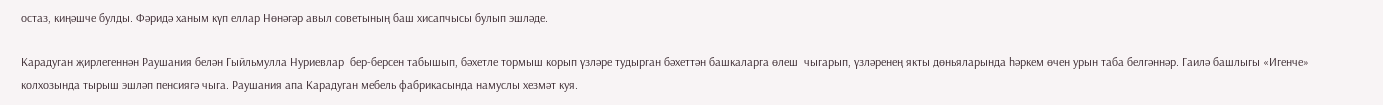остаз, киңәшче булды. Фәридә ханым күп еллар Нөнәгәр авыл советының баш хисапчысы булып эшләде.

Карадуган җирлегеннән Раушания белән Гыйльмулла Нуриевлар  бер-берсен табышып, бәхетле тормыш корып үзләре тудырган бәхеттән башкаларга өлеш  чыгарып, үзләренең якты дөньяларында һәркем өчен урын таба белгәннәр. Гаилә башлыгы «Игенче» колхозында тырыш эшләп пенсиягә чыга. Раушания апа Карадуган мебель фабрикасында намуслы хезмәт куя.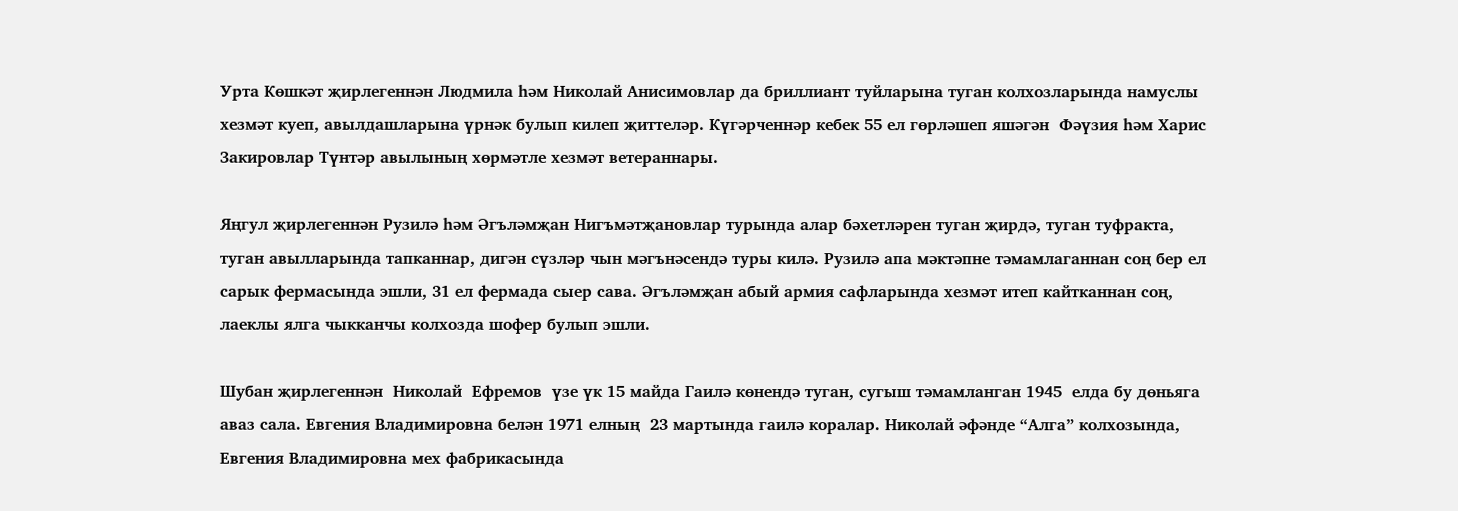Урта Көшкәт җирлегеннән Людмила һәм Николай Анисимовлар да бриллиант туйларына туган колхозларында намуслы хезмәт куеп, авылдашларына үрнәк булып килеп җиттеләр. Күгәрченнәр кебек 55 ел гөрләшеп яшәгән  Фәүзия һәм Харис Закировлар Түнтәр авылының хөрмәтле хезмәт ветераннары.

Яңгул җирлегеннән Рузилә һәм Әгъләмҗан Нигъмәтҗановлар турында алар бәхетләрен туган җирдә, туган туфракта, туган авылларында тапканнар, дигән сүзләр чын мәгънәсендә туры килә. Рузилә апа мәктәпне тәмамлаганнан соң бер ел сарык фермасында эшли, 31 ел фермада сыер сава. Әгъләмҗан абый армия сафларында хезмәт итеп кайтканнан соң, лаеклы ялга чыкканчы колхозда шофер булып эшли.

Шубан җирлегеннән  Николай  Ефремов  үзе үк 15 майда Гаилә көнендә туган, сугыш тәмамланган 1945  елда бу дөньяга аваз сала. Евгения Владимировна белән 1971 елның  23 мартында гаилә коралар. Николай әфәнде “Алга” колхозында,  Евгения Владимировна мех фабрикасында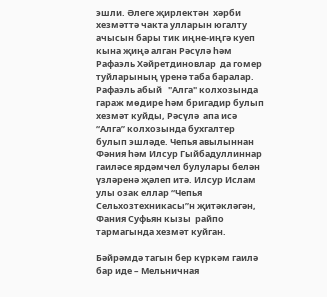эшли. Әлеге җирлектән  хәрби хезмәттә чакта улларын югалту ачысын бары тик иңне-иңгә куеп кына җиңә алган Рәсүлә һәм Рафаэль Хәйретдиновлар  да гомер туйларының үренә таба баралар. Рафаэль абый   "Алга" колхозында гараж мөдире һәм бригадир булып хезмәт куйды, Рәсүлә  апа исә “Алга” колхозында бухгалтер булып эшләде. Чепья авылыннан Фәния һәм Илсур Гыйбадуллиннар гаиләсе ярдәмчел булулары белән үзләренә җәлеп итә. Илсур Ислам улы озак еллар “Чепья Сельхозтехникасы”н җитәкләгән, Фания Суфьян кызы  райпо тармагында хезмәт куйган.

Бәйрәмдә тагын бер күркәм гаилә бар иде – Мельничная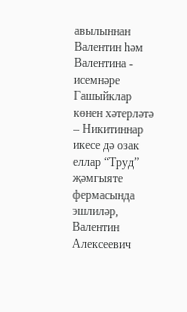авылыннан Валентин һәм Валентина - исемнәре Гашыйклар көнен хәтерләтә – Никитиннар икесе дә озак еллар “Труд” җәмгыяте фермасында эшлиләр, Валентин Алексеевич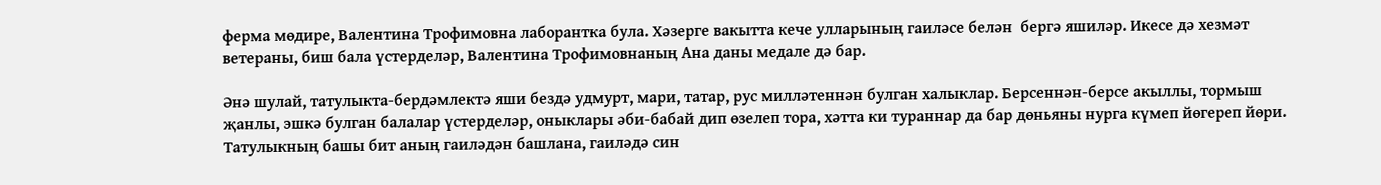ферма мөдире, Валентина Трофимовна лаборантка була. Хәзерге вакытта кече улларының гаиләсе белән  бергә яшиләр. Икесе дә хезмәт ветераны, биш бала үстерделәр, Валентина Трофимовнаның Ана даны медале дә бар.

Әнә шулай, татулыкта-бердәмлектә яши бездә удмурт, мари, татар, рус милләтеннән булган халыклар. Берсеннән-берсе акыллы, тормыш җанлы, эшкә булган балалар үстерделәр, оныклары әби-бабай дип өзелеп тора, хәтта ки тураннар да бар дөньяны нурга күмеп йөгереп йөри. Татулыкның башы бит аның гаиләдән башлана, гаиләдә син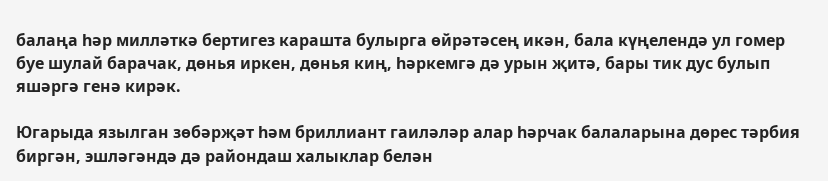балаңа һәр милләткә бертигез карашта булырга өйрәтәсең икән, бала күңелендә ул гомер буе шулай барачак, дөнья иркен, дөнья киң, һәркемгә дә урын җитә, бары тик дус булып яшәргә генә кирәк.

Югарыда язылган зөбәрҗәт һәм бриллиант гаиләләр алар һәрчак балаларына дөрес тәрбия биргән, эшләгәндә дә райондаш халыклар белән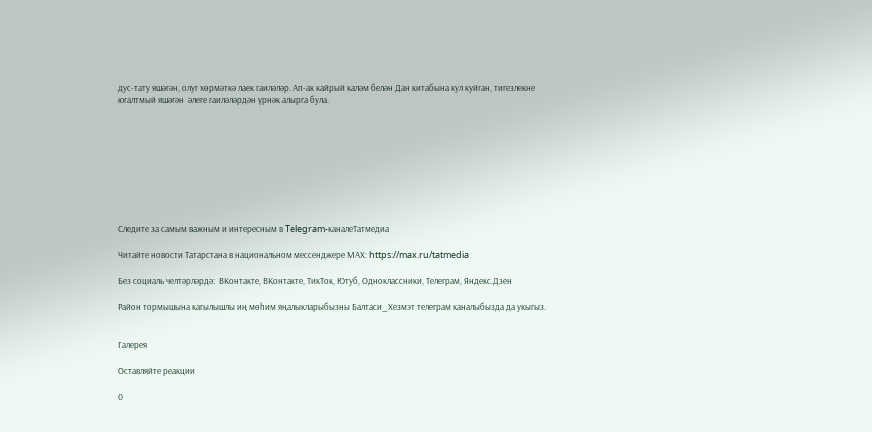дус-тату яшәгән, олуг хөрмәткә лаек гаиләләр. Ап-ак кайрый каләм белән Дан китабына кул куйган, тигезлекне югалтмый яшәгән  әлеге гаиләләрдән үрнәк алырга була.









Следите за самым важным и интересным в Telegram-каналеТатмедиа

Читайте новости Татарстана в национальном мессенджере MАХ: https://max.ru/tatmedia

Без социаль челтәрләрдә:  ВКонтакте, ВКонтакте, ТикТок, Ютуб, Одноклассники, Телеграм, Яндекс.Дзен

Район тормышына кагылышлы иң мөһим яңалыкларыбызны Балтаси_Хезмэт телеграм каналыбызда да укыгыз.


Галерея

Оставляйте реакции

0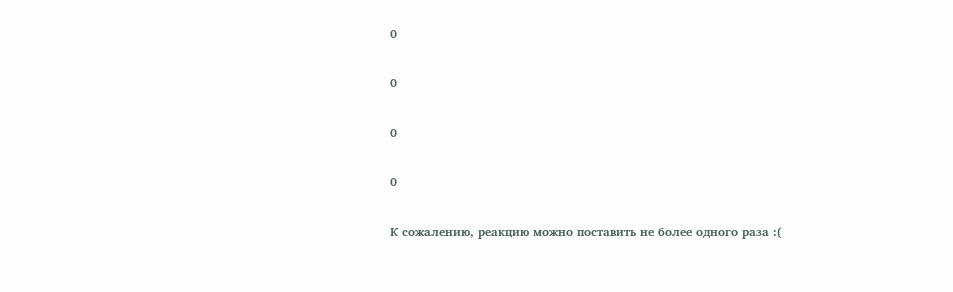0

0

0

0

К сожалению, реакцию можно поставить не более одного раза :(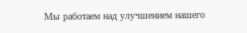Мы работаем над улучшением нашего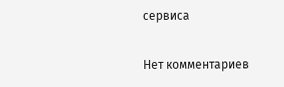сервиса

Нет комментариев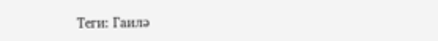Теги: Гаилә